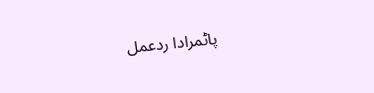پاڻمرادا ردعمل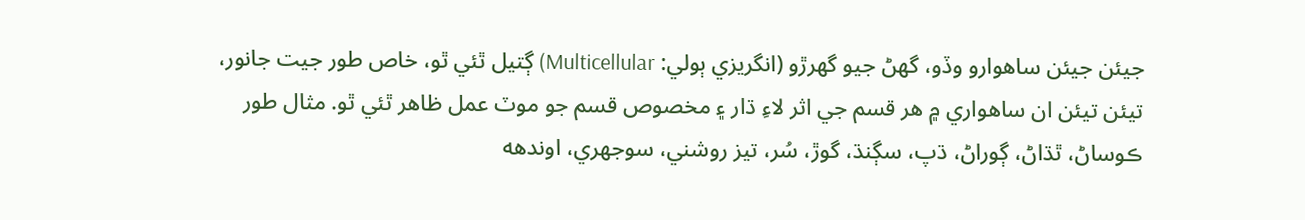جيئن جيئن ساهوارو وڏو، گهڻ جيو گهرڙو (انگريزي ٻولي: Multicellular) ڳتيل ٿئي ٿو، خاص طور جيت جانور، تيئن تيئن ان ساهواري ۾ هر قسم جي اثر لاءِ ڌار ۽ مخصوص قسم جو موٽ عمل ظاهر ٿئي ٿو. مثال طور ڪوساڻ، ٿڌاڻ، ڳوراڻ، ڌپ، سڳنڌ، گوڙ، سُر، تيز روشني، سوجهري، اوندهه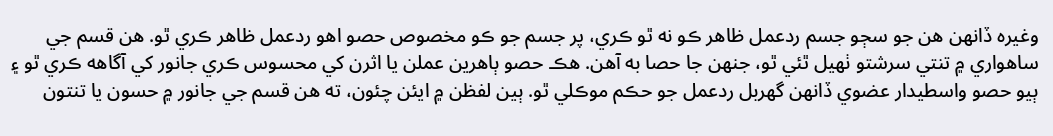وغيره ڏانهن هن جو سڄو جسم ردعمل ظاهر ڪو نه ٿو ڪري، پر جسم جو ڪو مخصوص حصو اهو ردعمل ظاهر ڪري ٿو. هن قسم جي ساهواري ۾ تنتي سرشتو ٺهيل ٿئي ٿو، جنهن جا حصا به آهن. هڪ حصو ٻاهرين عملن يا اثرن کي محسوس ڪري جانور کي آگاهه ڪري ٿو ۽ ٻيو حصو واسطيدار عضوي ڏانهن گهربل ردعمل جو حڪم موڪلي ٿو. ٻين لفظن ۾ ايئن چئون، ته هن قسم جي جانور ۾ حسون يا تنتون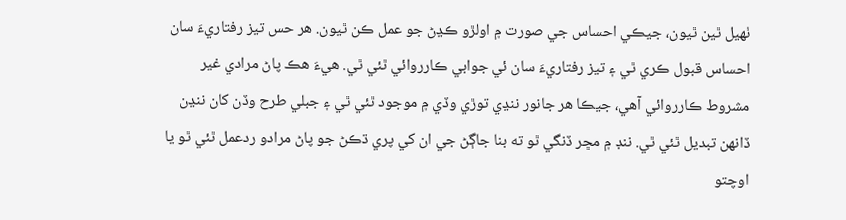ٺهيل ٿين ٿيون، جيڪي احساس جي صورت ۾ اولڙو ڪڍڻ جو عمل ڪن ٿيون. هر حس تيز رفتاريءَ سان احساس قبول ڪري ٿي ۽ تيز رفتاريءَ سان ئي جوابي ڪارروائي ٿئي ٿي. هيءَ هڪ پاڻ مرادي غير مشروط ڪارروائي آهي، جيڪا هر جانور ننڍي توڙي وڏي ۾ موجود ٿئي ٿي ۽ جبلي طرح وڏن کان ننڍن ڏانهن تبديل ٿئي ٿي. ننڊ ۾ مڇر ڏنگي ٿو ته بنا جاڳڻ جي ان کي پري ڌڪڻ جو پاڻ مرادو ردعمل ٿئي ٿو يا اوچتو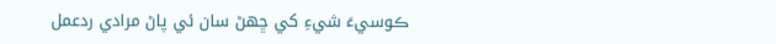ڪوسيءَ شيءِ کي ڇهڻ سان ئي پاڻ مرادي ردعمل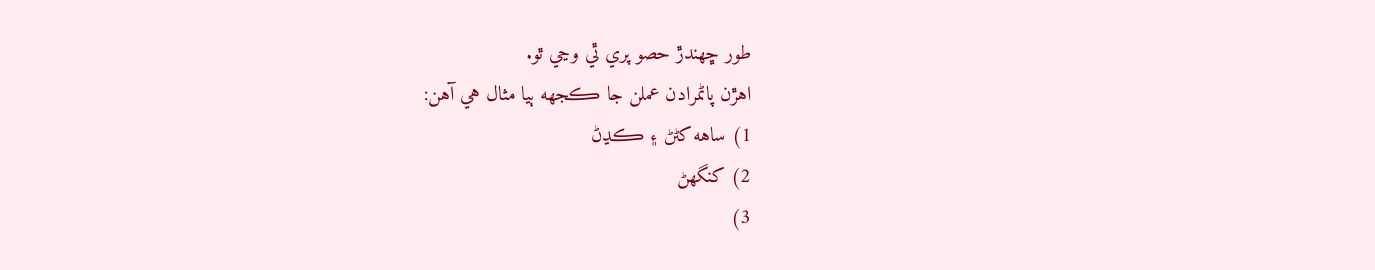طور ڇهندڙ حصو پري ٿي وڃي ٿو.
اهڙن پاڻمرادن عملن جا ڪجهه ٻيا مثال هي آهن:
1) ساهه کڻڻ ۽ ڪڍڻ
2) کنگهڻ
3)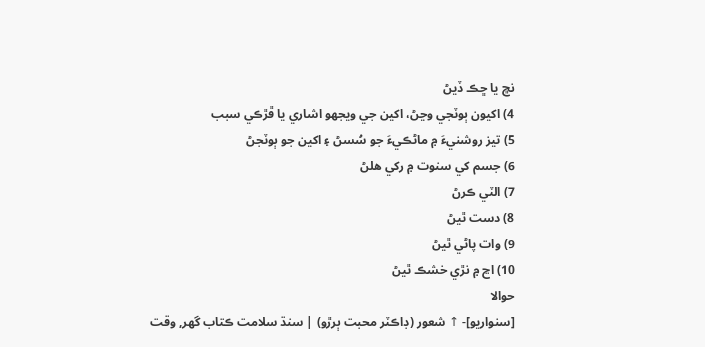نڇ يا ڇڪ ڏيڻ
4) اکيون ٻوٽجي وڃڻ، اکين جي ويجهو اشاري يا ڦڙڪي سبب
5) تيز روشنيءَ ۾ ماڻڪيءَ جو سُسڻ ۽ اکين جو ٻوٽجڻ
6) جسم کي سنوت ۾ رکي هلڻ
7) الٽي ڪرڻ
8) دست ٿيڻ
9) وات پاڻي ٿيڻ
10) اڃ ۾ نڙي خشڪ ٿيڻ
حوالا
[سنواريو]- ↑ شعور (ڊاڪٽر محبت ٻرڙو) | سنڌ سلامت ڪتاب گهر, وقت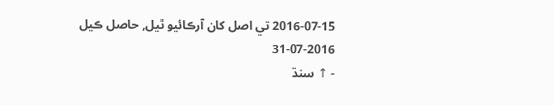2016-07-15 تي اصل کان آرڪائيو ٿيل, حاصل ڪيل 2016-07-31
- ↑ سنڌ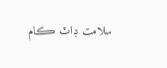سلامت ڊاٽ ڪام